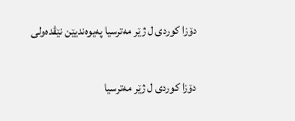دۆزا كوردى ل ژێر مه‌ترسیا په‌یوه‌ندیێن نێڤده‌ولى

دۆزا كوردى ل ژێر مه‌ترسیا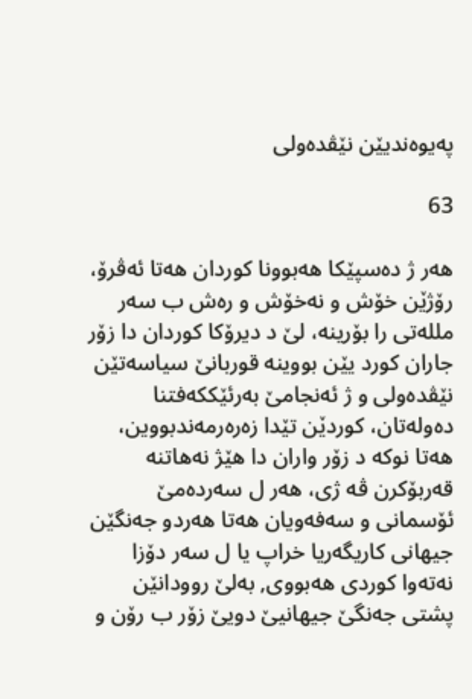په‌یوه‌ندیێن نێڤده‌ولى

63

هه‌ر ژ ده‌سپێكا هه‌بوونا كوردان هه‌تا ئه‌ڤرۆ، رۆژێن خۆش و نه‌خۆش و ره‌ش ب سه‌ر ملله‌تى را بۆرینه‌، لێ د دیرۆكا كوردان دا زۆر جاران كورد یێن بووینه‌ قوربانێ سیاسه‌تێن نێڤده‌ولى و ژ ئه‌نجامێ به‌رئێككه‌فتنا ده‌وله‌تان، كوردێن تێدا زه‌ره‌رمه‌ندبووین، هه‌تا نوكه‌ د زۆر واران دا هێژ نه‌هاتنه‌ قه‌ربۆكرن ڤه‌ ژى، هه‌ر ل سه‌رده‌مێ ئۆسمانى و سه‌فه‌ویان هه‌تا هه‌ردو جه‌نگێن جیهانى كاریگه‌ریا خراپ یا ل سه‌ر دۆزا نه‌ته‌وا كوردى هه‌بووى, به‌لێ روودانێن پشتى جه‌نگێ جیهانیێ دویێ زۆر ب رۆن و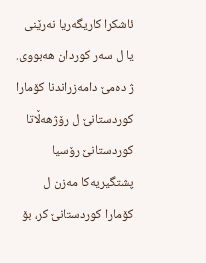ئاشكرا كاریگه‌ریا نه‌رێنى یا ل سه‌ر كوردان هه‌بووى. ژ ده‌مێ دامه‌زراندنا كۆمارا كوردستانێ ل رۆژهه‌ڵاتا كوردستانێ رۆسیا پشتگیریه‌كا مه‌زن ل كۆمارا كوردستانێ كر، بۆ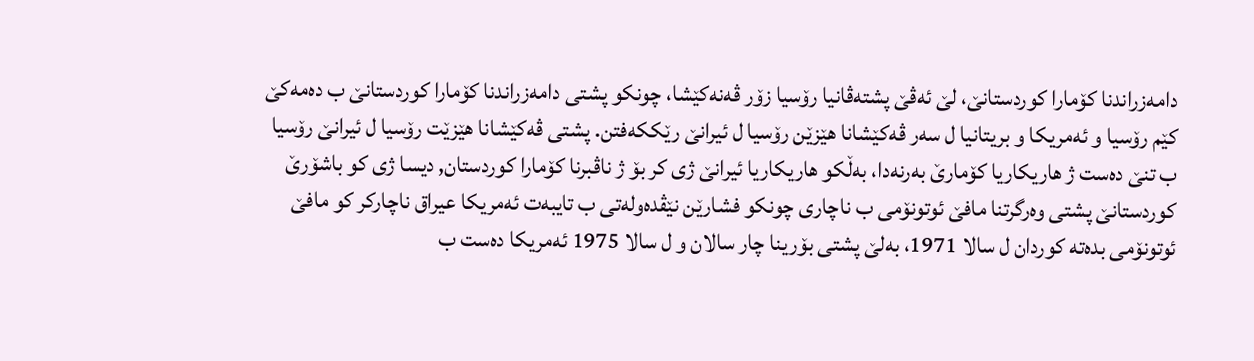دامه‌زراندنا كۆمارا كوردستانێ، لێ ئه‌ڤێ پشته‌ڤانیا رۆسیا زۆر ڤه‌نه‌كێشا، چونكو پشتى دامه‌زراندنا كۆمارا كوردستانێ ب ده‌مه‌كێ كێم رۆسیا و ئه‌مریكا و بریتانیا ل سه‌ر ڤه‌كێشانا هێزێن رۆسیا ل ئیرانێ رێككه‌فتن. پشتى ڤه‌كێشانا هێزێت رۆسیا ل ئیرانێ رۆسیا ب تنێ ده‌ست ژ هاریكاریا كۆمارێ به‌رنه‌دا، به‌ڵكو هاریكاریا ئیرانێ ژى كر بۆ ژ ناڤبرنا كۆمارا كوردستان, دیسا ژى كو باشۆرێ كوردستانێ پشتى وه‌رگرتنا مافێ ئوتونۆمى ب ناچارى چونكو فشارێن نێڤده‌وله‌تى ب تایبه‌ت ئه‌مریكا عیراق ناچاركر كو مافێ ئوتونۆمى بده‌ته‌ كوردان ل سالا 1971، به‌لێ پشتى بۆرینا چار سالان و ل سالا 1975 ئه‌مریكا ده‌ست ب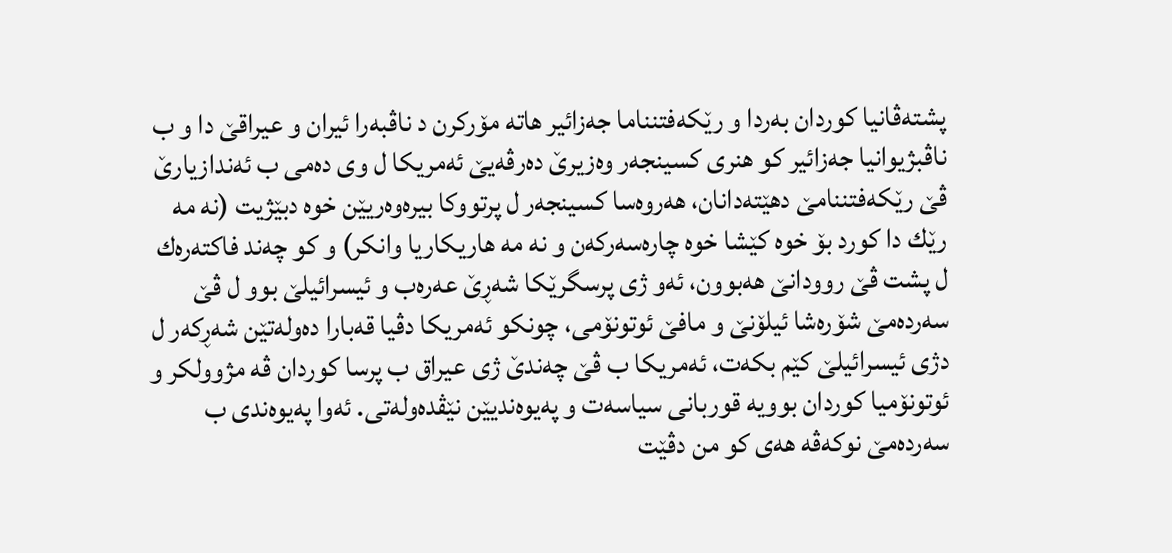پشته‌ڤانیا كوردان به‌ردا و رێكه‌فتنناما جه‌زائیر هاته‌ مۆركرن د ناڤبه‌را ئیران و عیراقێ دا و ب ناڤبژیوانیا جه‌زائیر كو هنرى كسینجه‌ر وه‌زیرێ ده‌رڤه‌یێ ئه‌مریكا ل وى ده‌مى ب ئه‌ندازیارێ ڤێ رێكه‌فتننامێ دهێته‌دانان، هه‌روه‌سا كسینجه‌ر ل پرتووكا بیره‌وه‌ریێن خوه‌ دبێژیت (نه‌ مه‌ رێك دا كورد بۆ خوه‌ كێشا خوه‌ چاره‌سه‌ركه‌ن و نه‌ مه‌ هاریكاریا وانكر) و كو چه‌ند فاكته‌ره‌ك ل پشت ڤێ روودانێ هه‌بوون، ئه‌و ژى پرسگرێكا شه‌ڕێ عه‌ره‌ب و ئیسرائیلێ بوو ل ڤێ سه‌رده‌مێ شۆره‌شا ئیلۆنێ و مافێ ئوتونۆمى، چونكو ئه‌مریكا دڤیا قه‌بارا ده‌وله‌تێن شه‌ڕكه‌ر ل دژى ئیسرائیلێ كێم بكه‌ت، ئه‌مریكا ب ڤێ چه‌ندێ ژى عیراق ب پرسا كوردان ڤه‌ مژوولكر و ئوتونۆمیا كوردان بوویه‌ قوربانى سیاسه‌ت و په‌یوه‌ندیێن نێڤده‌وله‌تى. ئه‌وا په‌یوه‌ندى ب سه‌رده‌مێ نوكه‌ڤه‌ هه‌ى كو من دڤێت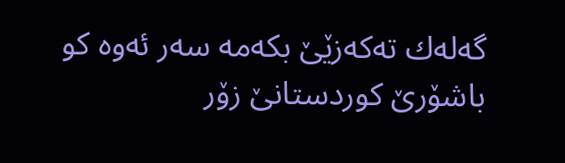گه‌له‌ك ته‌كه‌زێێ بكه‌مه‌ سه‌ر ئه‌وه‌ كو باشۆرێ كوردستانێ زۆر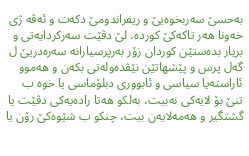به‌حسێ سه‌ربخوه‌یێ و ریفراندومێ دكه‌ت و ئه‌ڤه‌ ژى خه‌ونا هه‌ر تاكه‌كێ كورده‌، لێ دڤێت سه‌ركردایه‌تى و بریار بده‌ستێن كوردان زۆر به‌رپرسیارانه‌ سه‌ره‌دریێ ل گه‌ل پرس و پێشهاتێن نێڤده‌وله‌تى بكه‌ن و هه‌موو ئاراسته‌یا سیاسى و ئابوورى دبلۆماسى یا خوه‌ ب تنێ بۆ لایه‌كى نه‌بیت، به‌لكو هه‌تا راده‌یه‌كى دڤێت یا گشتگیر و هه‌مه‌لایه‌ن بیت، چنكو ب شێوه‌كێ رۆن یا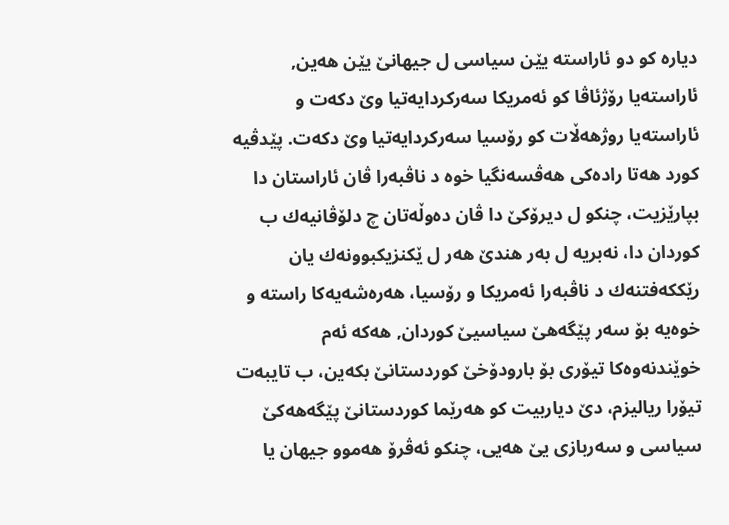دیاره‌ كو دو ئاراسته‌ یێن سیاسى ل جیهانێ یێن هه‌ین, ئاراسته‌یا رۆژئاڤا كو ئه‌مریكا سه‌ركردایه‌تیا وێ دكه‌ت و ئاراسته‌یا روژهه‌ڵات كو رۆسیا سه‌ركردایه‌تیا وێ دكه‌ت. پێدڤیه‌ كورد هه‌تا راده‌كى هه‌ڤسه‌نگیا خوه‌ د ناڤبه‌را ڤان ئاراستان دا بپارێزیت، چنكو ل دیرۆكێ دا ڤان ده‌وڵه‌تان چ دلۆڤانیه‌ك ب كوردان دا، نه‌بریه‌ ل به‌ر هندێ هه‌ر ل ێكنزیكبوونه‌ك یان رێككه‌فتنه‌ك د ناڤبه‌را ئه‌مریكا و رۆسیا، هه‌ره‌شه‌یه‌كا راسته‌ و خوه‌یه‌ بۆ سه‌ر پێگه‌هێ سیاسیێ كوردان, هه‌كه‌ ئه‌م خوێندنه‌وه‌كا تیۆرى بۆ بارودۆخێ كوردستانێ بكه‌ین، ب تایبه‌ت تیۆرا ریالیزم، دێ دیاربیت كو هه‌رێما كوردستانێ پێگه‌هه‌كێ سیاسى و سه‌ربازى یێ هه‌یى، چنكو ئه‌ڤرۆ هه‌موو جیهان یا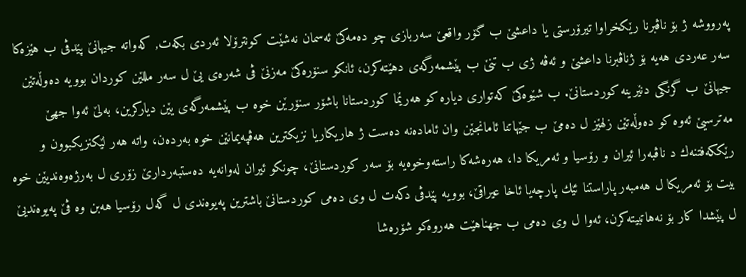په‌رووشه‌ ژ بۆ ناڤبرنا رێكخراوا تیرۆرستى یا داعشێ ب گۆر واقعێ سه‌ربازى چو ده‌مه‌كێ ئه‌سمان نه‌شێت كونترۆلا ئه‌ردى بكه‌ت, كه‌واته‌ جیهانێ پێدڤى ب هێزه‌كا سه‌ر عه‌ردى هه‌یه‌ بۆ ژناڤبرنا داعشێ و ئه‌ڤه‌ ژى ب تنێ ب پێشمه‌رگه‌ى دهێته‌كرن، ئانكو سنۆره‌كێ مه‌زنێ ڤى شه‌ره‌ى یێ ل سه‌ر مللێن كوردان بوویه‌ ده‌وڵه‌تێن جیهانێ ب گرنگى دنێرینه‌ كوردستانێ. ب شێوه‌كێ كه‌توارى دیاره‌ كو هه‌رێما كوردستانا باشۆر سنۆرێن خوه‌ ب پێشمه‌رگه‌ى یێن دیاركرین، به‌لێ ئه‌وا جهێ مه‌ترسیێ ئه‌وه‌ كو ده‌وڵه‌تێن زلهێز ل ده‌مێ ب جێهاتنا ئامانجێن وان ئاماده‌نه‌ ده‌ست ژ هاریكاریا نزیكترین هه‌ڤپه‌یمانێن خوه‌ به‌رده‌ن، واته‌ هه‌ر لێكنزیكبوون و رێككه‌فتنه‌ك د ناڤبه‌را ئیران و رۆسیا و ئه‌مریكا دا، هه‌ره‌شه‌كا راسته‌وخوه‌یه‌ بۆ سه‌ر كوردستانێ، چونكو ئیران له‌وانه‌یه‌ ده‌ستبه‌ردارێ زۆری ل به‌رژه‌وه‌ندیێن خوه‌ بیت بۆ ئه‌مریكا ل هه‌مبه‌ر پاراستنا ئێك پارچه‌یا ئاخا عیراقێ، بوویه‌ پێدڤی دكه‌ت ل وى ده‌مى كوردستانێ باشترین په‌یوه‌ندى ل گه‌ل رۆسیا هه‌بن وه‌ ڤێ په‌یوه‌ندیێ ل پێشدا كار بۆ نه‌هاتبیته‌كرن، ئه‌وا ل وى ده‌مى ب جهناهێت هه‌روه‌كو شۆره‌شا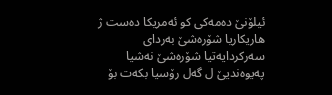ئیلۆنێ ده‌مه‌كى كو ئه‌مریكا ده‌ست ژ هاریكاریا شۆره‌شێ به‌رداى سه‌ركردایه‌تیا شۆره‌شێ نه‌شیا په‌یوه‌ندیێ ل گه‌ل رۆسیا بكه‌ت بۆ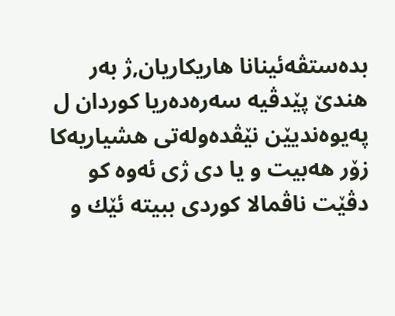بده‌ستڤه‌ئینانا هاریكاریان,ژ به‌ر هندێ پێدڤیه‌ سه‌ره‌ده‌ریا كوردان ل په‌یوه‌ندیێن نێڤده‌وله‌تى هشیاریه‌كا زۆر هه‌بیت و یا دى ژى ئه‌وه‌ كو دڤێت ناڤمالا كوردى ببیته‌ ئێك و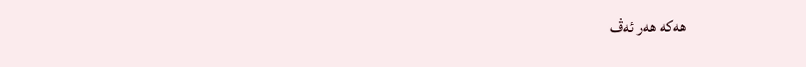هه‌كه‌ هه‌ر ئه‌ڤ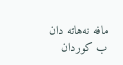مافه‌ نه‌هاته‌ دان ب كوردان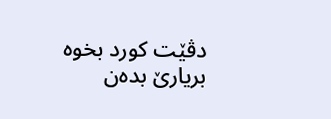دڤێت كورد بخوه‌ بریارێ بده‌ن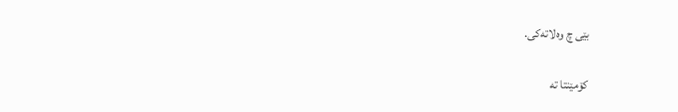بێى چ وه‌لاته‌كى.

کۆمێنتا تە